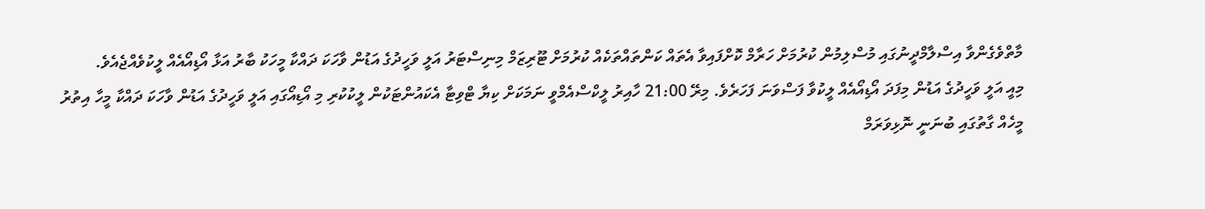މާތްވެގެންވާ އިސްލާމްދީނުގައި މުސްލިމުން ކުރުމަށް ހަރާމް ކޮށްފައިވާ އެތައް ކަންތައްތަކެއް ކުރުމަށް ޓޫރިޒަމް މިނިސްޓަރު އަލީ ވަހީދުގެ އަޑުން ވާހަކަ ދައްކާ މީހަކު ބާރު އަޅާ އޯޑިއޯއެއް ލީކުވެއްޖެއެވެ.
މިއީ އަލީ ވަހީދުގެ އަޑުން މިފަދަ އޯޑިއޯއެއް ލީކުވާ ފަސްވަނަ ފަހަރެވެ. މިރޭ 21:00 ހާއިރު ލީކްސްއެމްވީ ނަމަކަށް ކިޔާ ޓްވިޓާ އެކައުންޓަކުން ލީކުކުރި މި އޯޑިއޯގައި އަލީ ވަހީދުގެ އަޑުން ވާހަކަ ދައްކާ މީހާ އިތުރު މީހެއް ގާތުގައި ބުނަނީ ނޮޅިވަރަމް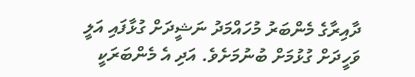ދާއިރާގެ މެންބަރު މުހައްމަދު ނަޝީދަށް ގުޅާފައި އަލީ ވަހީދަށް ގުޅުމަށް ބުނުމަށެވެ. އަދި އެ މެންބަރަކީ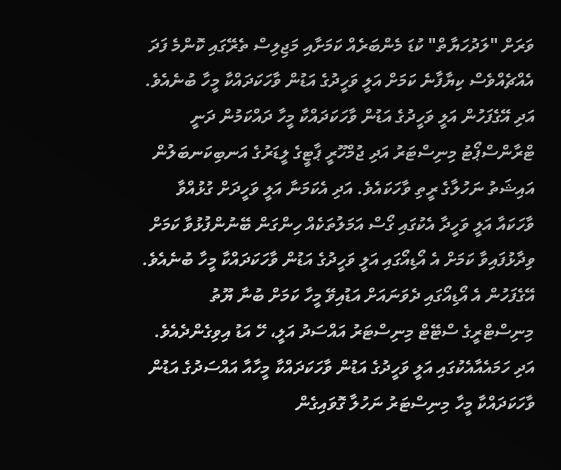ވަރަށް "ލަދުހަޔާތް" ކުޑަ މެންބަރެއް ކަމަށާއި މަޖިލިސް ތެރޭގައި ކޮންމެ ފަދަ އެއްޗެއްވެސް ކިޔާފާނެ ކަމަށް އަލީ ވަހީދުގެ އަޑުން ވާހަކަދައްކާ މީހާ ބުނެއެވެ.
އަދި އޭގެފަހުން އަލީ ވަހީދުގެ އަޑުން ވާހަކަދައްކާ މީހާ ދައްކަމުން ދަނީ ޓްރާންސްޕޯޓު މިނިސްޓަރު އަދި ޖުމްހޫރީ ޕާޓީގެ ލީޑަރުގެ އަނބިކަނބަލުން އައިޝަތު ނަހުލާގެ ރީތި ވާހަކައެވެ. އަދި އެކަމަނާ އަލީ ވަހީދަށް ގުޅުއްވާ ވާހަކައާ އަލީ ވަހީދާ އެކުގައި ގޯސް އަމަލުތަކެއް ހިންގަން ބޭނުންފުޅުވާ ކަމަށް ވިދާޅުފައިވާ ކަމަށް އެ އޯޑިއޯގައި އަލީ ވަހީދުގެ އަޑުން ވާހަކަދައްކާ މީހާ ބުނެއެވެ.
އޭގެފަހުން އެ އޯޑިއޯގައި ދެވަނައަށް އަޑުއިވޭ މީހާ ކަމަށް ބުނާ ޔޫތު މިނިސްޓްރީގެ ސްޓޭޓް މިނިސްޓަރު އައްސަދު އަލީ، ހޭ އަޑު އިވިގެންދެއެވެ. އަދި ހަމައެއާއެކުގައި އަލީ ވަހީދުގެ އަޑުން ވާހަކަދައްކާ މީހާއާ އައްސަދުގެ އަޑުން ވާހަކަދައްކާ މީހާ މިނިސްޓަރު ނަހުލާ ގޮވައިގެން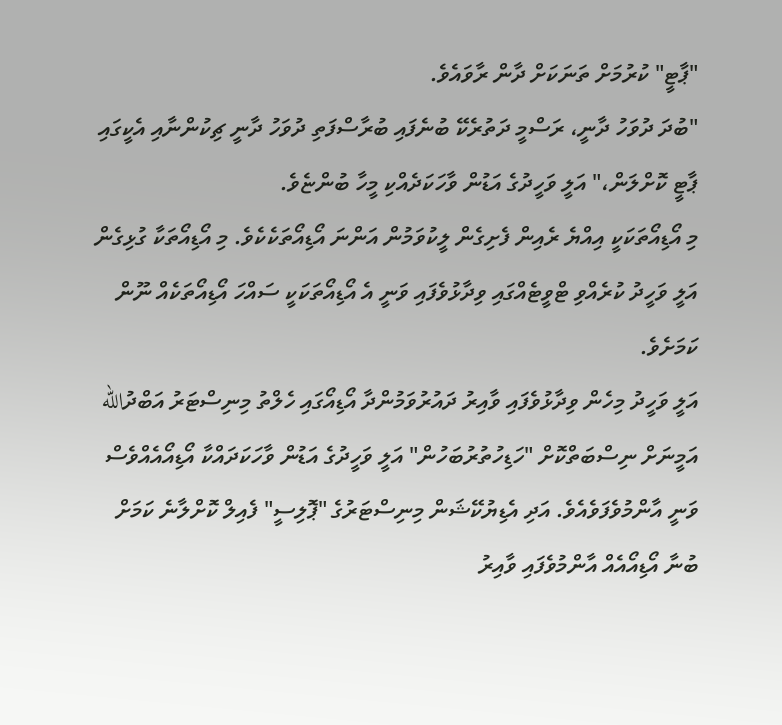"ޕާޓީ" ކުރުމަށް ތަނަކަށް ދާން ރާވައެވެ.
"ބުދަ ދުވަހު ދާނީ، ރަސްމީ ދަތުރެކޭ ބުނެފައި ބުރާސްފަތި ދުވަހު ދާނީ ޗިކުންނާއި އެކީގައި ޕާޓީ ކޮށްލަން،" އަލީ ވަހީދުގެ އަޑުން ވާހަކަދެއްކި މީހާ ބުންޏެވެ.
މި އޯޑިއޯތަކަކީ އިއްޔެ ރެއިން ފެށިގެން ލީކުވަމުން އަންނަ އޯޑިއޯތަކެކެވެ. މި އޯޑިއޯތަކާ ގުޅިގެން އަލީ ވަހީދު ކުރެއްވި ޓްވީޓެއްގައި ވިދާޅުވެފައި ވަނީ އެ އޯޑިއޯތަކަކީ ސައްހަ އޯޑިއޯތަކެއް ނޫން ކަމަށެވެ.
އަލީ ވަހީދު މިހެން ވިދާޅުވެފައި ވާއިރު ދައުރުވަމުންދާ އޯޑިއޯގައި ހެލްތު މިނިސްޓަރު އަބްދުالله އަމީނަށް ނިސްބަތްކޮށް "ހަޑިހުތުރުބަހުން" އަލީ ވަހީދުގެ އަޑުން ވާހަކަދައްކާ އޯޑިއޯއެއްވެސް ވަނީ އާންމުވެފަވެއެވެ. އަދި އެޑިޔުކޭޝަން މިނިސްޓަރުގެ "ޕޮލިސީ" ފެއިލް ކޮށްލާނެ ކަމަށް ބުނާ އޯޑިއޯއެއް އާންމުވެފައި ވާއިރު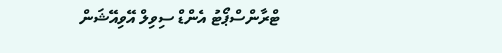ޓްރާންސްޕޯޓު އެންޑް ސިވިލް އޭވިއޭޝަން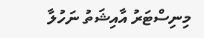މިނިސްޓަރު އާއިޝަތު ނަހުލާ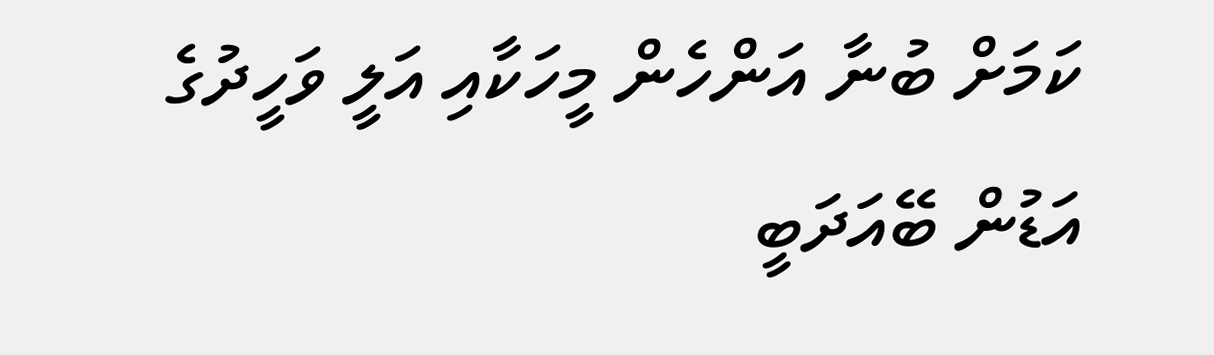ކަމަށް ބުނާ އަންހެން މީހަކާއި އަލީ ވަހީދުގެ އަޑުން ބޭއަދަބީ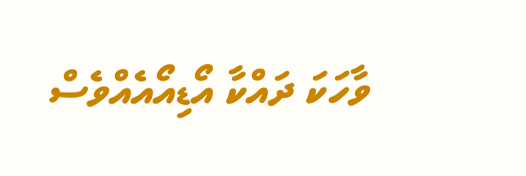ވާހަކަ ދައްކާ އޯޑިއޯއެއްވެސް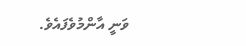ވަނީ އާންމުވެފައެވެ.